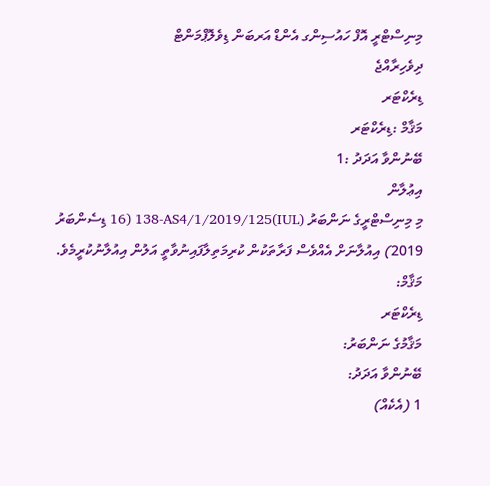މިނިސްޓްރީ އޮފް ހައުސިންގ އެންޑް އަރބަން ޑިވެލޮޕްމަންޓް
ދިވެހިރާއްޖެ
ޑިރެކްޓަރ
މަޤާމް :ޑިރެކްޓަރ
ބޭނުންވާ އަދަދު :1
އިޢުލާން
މި މިނިސްޓްރީގެ ނަންބަރު (IUL)138-AS4/1/2019/125 (16 ޑިސެންބަރު 2019) އިއުލާނަށް އެއްވެސް ފަރާތަކުން ކުރިމަތިލާފައިނުވާތީ އަލުން އިއުލާނުކުރީމެވެ.
މަޤާމް:
ޑިރެކްޓަރ
މަޤާމުގެ ނަންބަރު:
ބޭނުންވާ އަދަދު:
1 (އެކެއް)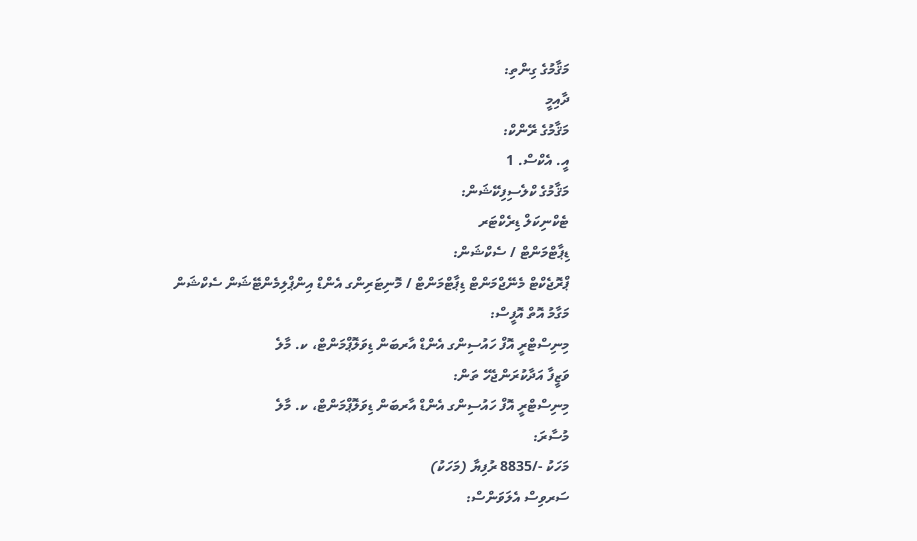މަޤާމުގެ ގިންތި:
ދާއިމީ
މަޤާމުގެ ރޭންކް:
އީ. އެކްސް. 1
މަޤާމުގެ ކްލެސިފިކޭޝަން:
ޓެކްނިކަލް ޑިރެކްޓަރ
ޑިޕާޓްމަންޓް / ސެކްޝަން:
ޕްރޮޖެކްޓް މެނޭޖްމަންޓް ޑިޕާޓްމަންޓް / މޮނިޓަރިންގ އެންޑް އިންޕްލިމެންޓޭޝަން ސެކްޝަން
މަގާމު އޮތް އޮފީސް:
މިނިސްޓްރީ އޮފް ހައުސިންގ އެންޑް އާރބަން ޑިވަލޮޕްމަންޓް، ކ. މާލެ
ވަޒީފާ އަދާކުރަންޖެހޭ ތަން:
މިނިސްޓްރީ އޮފް ހައުސިންގ އެންޑް އާރބަން ޑިވަލޮޕްމަންޓް، ކ. މާލެ
މުސާރަ:
މަހަކު -/8835 ރުފިޔާ (މަހަކު)
ސަރވިސް އެލަވަންސް: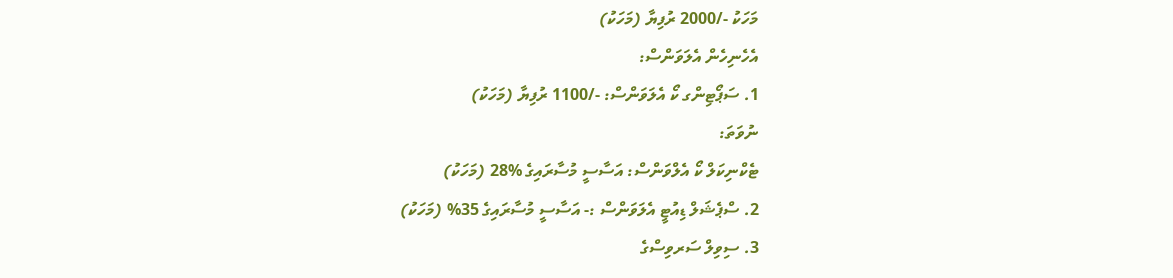މަހަކު -/2000 ރުފިޔާ (މަހަކު)
އެހެނިހެން އެލަވަންސް:
1. ސަޕޯޓިންގ ކޯ އެލަވަންސް: -/1100 ރުފިޔާ (މަހަކު)
ނުވަތަ:
ޓެކްނިކަލް ކޯ އެލްވަންސް: އަސާސީ މުސާރައިގެ %28 (މަހަކު)
2. ސްޕެޝަލް ޑިއުޓީ އެލަވަންސް :- އަސާސީ މުސާރައިގެ 35% (މަހަކު)
3. ސިވިލް ސަރވިސްގެ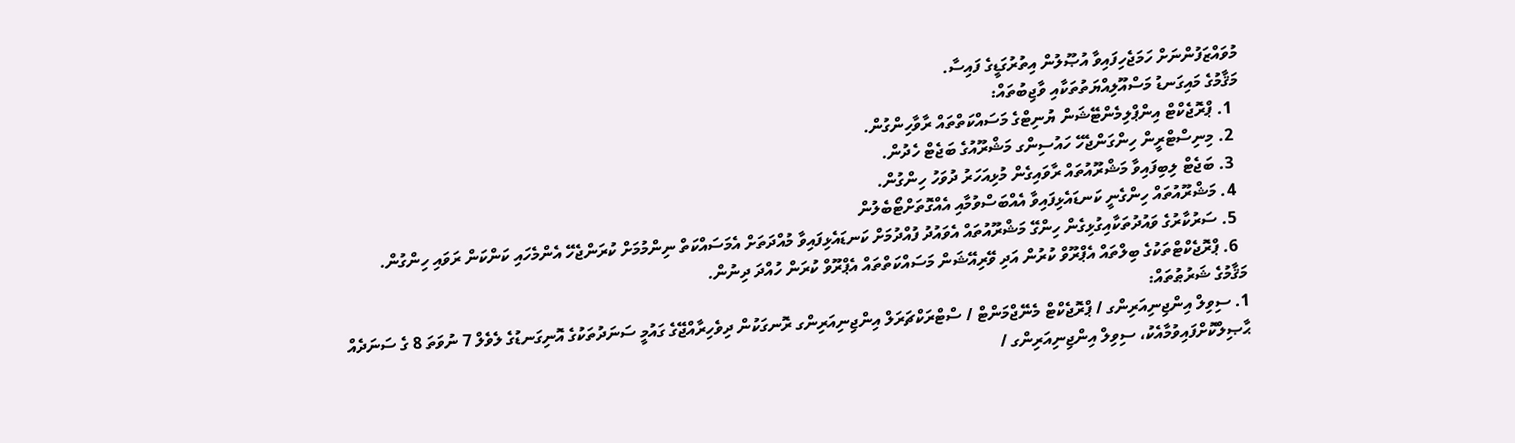މުވައްޒަފުންނަށް ހަމަޖެހިފައިވާ އުޞޫލުން އިތުރުގަޑީގެ ފައިސާ.
މަޤާމުގެ މައިގަނޑު މަސްއޫލިއްޔަތުތަކާއި ވާޖިބުތައް:
  1. ޕްރޮޖެކްޓް އިންޕްލިމެންޓޭޝަން ޔުނިޓްގެ މަސައްކަތްތައް ރާވާހިންގުން.
  2. މިނިސްޓްރީން ހިންގަންޖެހޭ ހައުސިންގ މަޝްރޫއުގެ ބަޖެޓް ހެދުން.
  3. ބަޖެޓް ލިބިފައިވާ މަޝްރޫއުތައް ރާވައިގެން މުޅިއަހަރު ދުވަހު ހިންގުން.
  4. މަޝްރޫއުތައް ހިންގެނީ ކަނޑައެޅިފައިވާ އެއްބަސްވުމާއި އެއްގޮތަށްޓޯބެލުން
  5. ސަރުކާރުގެ ވައުދުތަކާއިގުޅިގެން ހިންގޭ މަޝްރޫއުތައް އެވައުދު ފުއްދުމަށް ކަނޑައެޅިފައިވާ މުއްދަތަށް އެމަސައްކަތް ނިންމުމަށް ކުރަންޖެހޭ އެންމެހައި ކަންކަން ރަވައި ހިންގުން.
  6. ޕްރޮޖެކްޓްތަކުގެ ބިލްތައް އެޕްރޫވް ކުރުން އަދި ވޭރިއޭޝަން މަސައްކަތްތައް އެޕްރޫވް ކުރަން ހުއްދަ ދިނުން.
މަޤާމުގެ ޝަރުޠުތައް:
1. ސިވިލް އިންޖިނިއަރިންގ / ޕްރޮޖެކްޓް މެނޭޖްމަންޓް / ސްޓްރަކްޗަރަލް އިންޖިނިއަރިންގ ރޮނގަކުން ދިވެހިރާއްޖޭގެ ގައުމީ ސަނަދުތަކުގެ އޮނިގަނޑުގެ ލެވެލް 7 ނުވަތަ 8 ގެ ސަނަދެއް ޙާޞިލްކޮށްފައިވުމާއެކު، ސިވިލް އިންޖިނިއަރިންގ /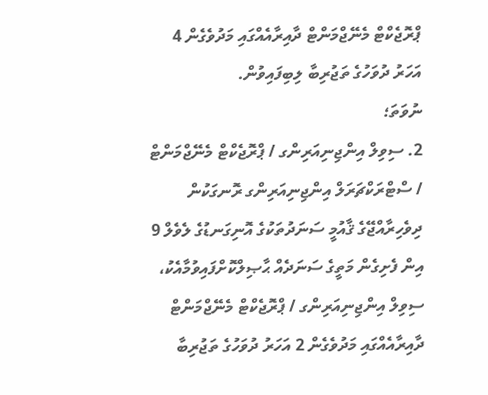ޕްރޮޖެކްޓް މެނޭޖްމަންޓް ދާއިރާއެއްގައި މަދުވެގެން 4 އަހަރު ދުވަހުގެ ތަޖުރިބާ ލިބިފައިވުން.
ނުވަތަ؛
2. ސިވިލް އިންޖިނިއަރިންގ / ޕްރޮޖެކްޓް މެނޭޖްމަންޓް / ސްޓްރަކްޗަރަލް އިންޖިނިއަރިންގ ރޮނގަކުން ދިވެހިރާއްޖޭގެ ޤާއުމީ ސަނަދުތަކުގެ އޮނިގަނޑުގެ ލެވެލް 9 އިން ފެށިގެން މަތީގެ ސަނަދެއް ޙާޞިލްކޮށްފައިވުމާއެކު، ސިވިލް އިންޖިނިއަރިންގ / ޕްރޮޖެކްޓް މެނޭޖްމަންޓް  ދާއިރާއެއްގައި މަދުވެގެން 2 އަހަރު ދުވަހުގެ ތަޖުރިބާ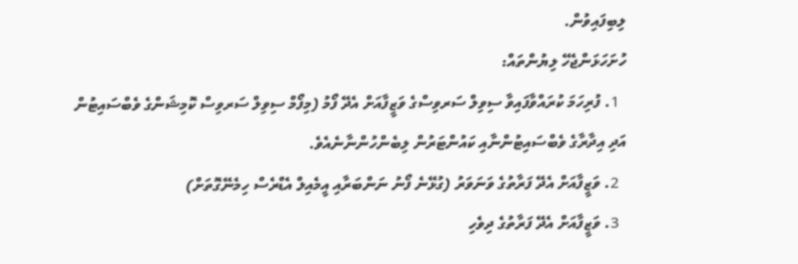ލިބިފައިވުން.
ހުށަހަޅަންޖެހޭ ލިޔުންތައް:
  1. ފުރިހަމަ ކުރައްވާފައިވާ ސިވިލް ސަރވިސްގެ ވަޒީފާއަށް އެދޭ ފޯމު (މިފޯމް ސިވިލް ސަރވިސް ކޮމިޝަންގެ ވެބްސައިޓުން އަދި އިދާރާގެ ވެބްސައިޓުންނާއި ކައުންޓަރުން ލިބެންހުންނާނެއެވެ.
  2. ވަޒީފާއަށް އެދޭ ފަރާތުގެ ވަނަވަރު (ގުޅޭނެ ފޯނު ނަންބަރާއި އީމެއިލް އެޑްރެސް ހިމެނޭގޮތަށް)
  3. ވަޒީފާއަށް އެދޭ ފަރާތުގެ ދިވެހި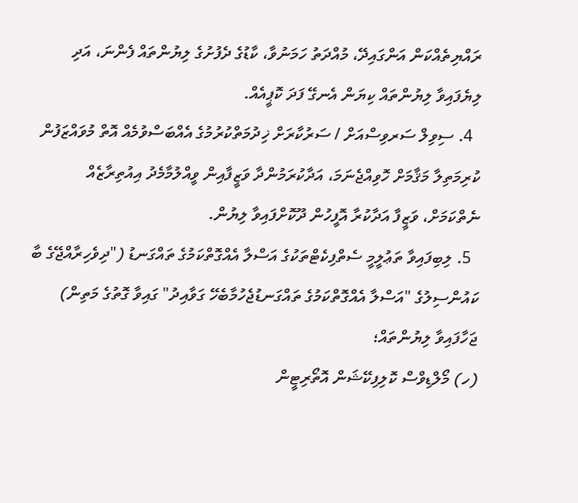ރައްޔިތެއްކަން އަންގައިދޭ، މުއްދަތު ހަމަނުވާ، ކާޑުގެ ދެފުށުގެ ލިޔުންތައް ފެންނަ، އަދި ލިޔެފައިވާ ލިޔުންތައް ކިޔަން އެނގޭ ފަދަ ކޮޕީއެއް.
  4. ސިވިލް ސަރވިސްއަށް / ސަރުކާރަށް ޚިދުމަތްކުރުމުގެ އެއްބަސްވުމެއް އޮތް މުވައްޒަފުން ކުރިމަތިލާ މަޤާމަށް ހޮވިއްޖެނަމަ، އަދާކުރަމުންދާ ވަޒީފާއިން ވީއްލުމާމެދު އިއުތިރާޒެއް ނެތްކަމަށް، ވަޒީފާ އަދާކުރާ އޮފީހުން ދޫކޮށްފައިވާ ލިޔުން.
  5. ލިބިފައިވާ ތަޢުލީމީ ސެތްފިކެޓްތަކުގެ އަސްލާ އެއްގޮތްކަމުގެ ތައްގަނޑު ("ދިވެހިރާއްޖޭގެ ބާ ކައުންސިލުގެ "އަސްލާ އެއްގޮތްކަމުގެ ތައްގަނޑުޖެހުމާބެހޭ ގަވާއިދު" ގައިވާ ގޮތުގެ މަތިން) ޖަހާފައިވާ ލިޔުންތައް؛
(ހ) މޯލްޑިވްސް ކޮލިފިކޭޝަން އޮތޯރިޓީން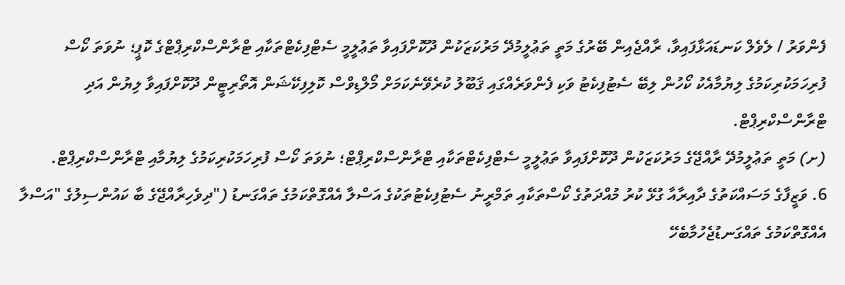ފެންވަރު / ލެވެލް ކަނޑައަޅާފައިވާ، ރާއްޖެއިން ބޭރުގެ މަތީ ތަޢުލީމުދޭ މަރުކަޒަކުން ދޫކޮށްފައިވާ ތަޢުލީމީ ސެޓްފިކެޓްތަކާއި ޓްރާންސްކްރިޕްޓްގެ ކޮޕީ؛ ނުވަތަ ކޯސް ފުރިހަމަކުރިކަމުގެ ލިޔުމާއެކު ކޯހުން ލިބޭ ސެޓުފިކެޓު ވަކި ފެންވަރެއްގައި ޤަބޫލު ކުރެވޭނެކަމަށް މޯލްޑިވްސް ކޮލިފިކޭޝަން އޮތޯރިޓީން ދޫކޮށްފައިވާ ލިޔުން އަދި ޓްރާންސްކްރިޕްޓް.
(ށ) މަތީ ތަޢުލީމުދޭ ރާއްޖޭގެ މަރުކަޒަކުން ދޫކޮށްފައިވާ ތަޢުލީމީ ސެޓްފިކެޓްތަކާއި ޓްރާންސްކްރިޕްޓް؛ ނުވަތަ ކޯސް ފުރިހަމަކުރިކަމުގެ ލިޔުމާއި ޓްރާންސްކްރިޕްޓް.
6. ވަޒީފާގެ މަސައްކަތުގެ ދާއިރާއާ ގުޅޭ ކުރު މުއްދަތުގެ ކޯސްތަކާއި ތަމްރީނު ސެޓުފިކެޓުތަކުގެ އަސްލާ އެއްގޮތްކަމުގެ ތައްގަނޑު ("ދިވެހިރާއްޖޭގެ ބާ ކައުންސިލުގެ "އަސްލާ އެއްގޮތްކަމުގެ ތައްގަނޑުޖެހުމާބެހޭ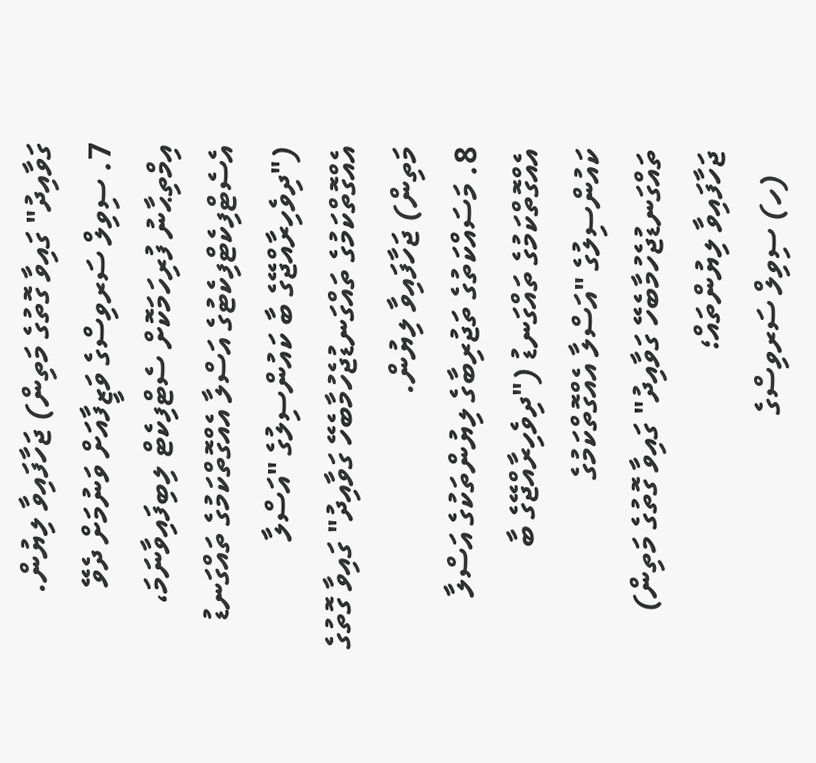ގަވާއިދު" ގައިވާ ގޮތުގެ މަތިން) ޖަހާފައިވާ ލިޔުން.
7. ސިވިލް ސަރވިސްގެ ވަޒީފާއަށް ވަނުމަށް ދެވޭ އިމްތިޙާނު ފުރިހަމަކޮށް ސެޓްފިކެޓް ލިބިފައިވާނަމަ، އެސެޓްފިކެޓްފިކެޓުގެ އަސްލާ އެއްގޮތްކަމުގެ ތައްގަނޑު ("ދިވެހިރާއްޖޭގެ ބާ ކައުންސިލުގެ "އަސްލާ އެއްގޮތްކަމުގެ ތައްގަނޑުޖެހުމާބެހޭ ގަވާއިދު" ގައިވާ ގޮތުގެ މަތިން) ޖަހާފައިވާ ލިޔުން.
8. މަސައްކަތުގެ ތަޖުރިބާގެ ލިޔުންތަކުގެ އަސްލާ އެއްގޮތްކަމުގެ ތައްގަނޑު ("ދިވެހިރާއްޖޭގެ ބާ ކައުންސިލުގެ "އަސްލާ އެއްގޮތްކަމުގެ ތައްގަނޑުޖެހުމާބެހޭ ގަވާއިދު" ގައިވާ ގޮތުގެ މަތިން) ޖަހާފައިވާ ލިޔުންތައް؛
   (ހ) ސިވިލް ސަރވިސްގެ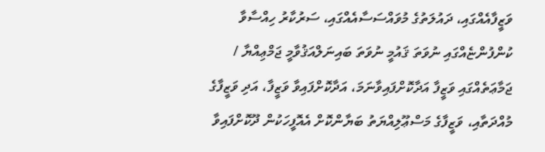ވަޒީފާއެއްގައި، ދައުލަތުގެ މުވައްސަސާއެއްގައި، ސަރުކާރު ހިއްސާވާ ކުންފުންޏެއްގައި ނުވަތަ ޤައުމީ ނުވަތަ ބައިނަލްއަޤުވާމީ ޖަމްޢިއްޔާ / ޖަމާޢަތެއްގައި ވަޒީފާ އަދާކޮށްފައިވާނަމަ، އަދާކޮށްފައިވާ ވަޒީފާ، އަދި ވަޒީފާގެ މުއްދަތާއި، ވަޒީފާގެ މަސްޢޫލިއްޔަތު ބަޔާންކޮށް އެއޮފީހަކުން ދޫކޮށްފައިވާ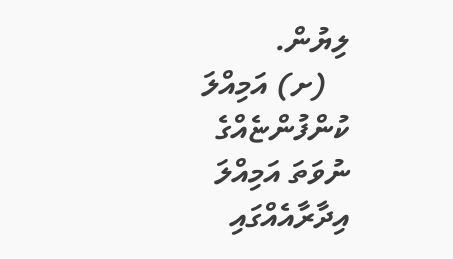ލިޔުން.
   (ށ) އަމިއްލަ ކުންފުންޏެއްގެ ނުވަތަ އަމިއްލަ އިދާރާއެއްގައި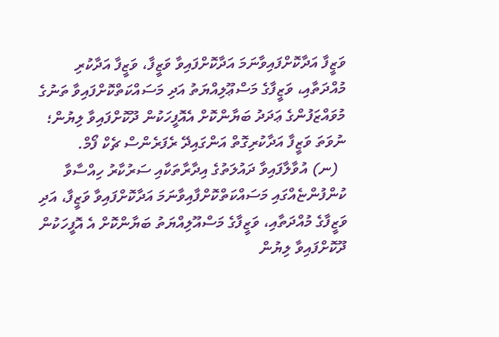ވަޒީފާ އަދާކޮށްފައިވާނަމަ އަދާކޮށްފައިވާ ވަޒީފާ، ވަޒީފާ އަދާކުރި މުއްދަތާއި، ވަޒީފާގެ މަސްޢޫލިއްޔަތު އަދި މަސައްކަތްކޮށްފައިވާ ތަނުގެ މުވައްޒަފުންގެ ޢަދަދު ބަޔާންކޮށް އެއޮފީހަކުން ދޫކޮށްފައިވާ ލިޔުން؛ ނުވަތަ ވަޒީފާ އަދާކުރިގޮތް އަންގައިދޭ ރެފަރެންސް ޗެކް ފޯމް.
  (ނ) އުވާލާފައިވާ ދައުލަތުގެ އިދާރާތަކާއި ސަރުކާރު ހިއްސާވާ ކުންފުންޏެއްގައި މަސައްކަތްކޮށްފާއިވާނަމަ އަދާކޮށްފައިވާ ވަޒީފާ، އަދި ވަޒީފާގެ މުއްދަތާއި، ވަޒީފާގެ މަސްއޫލިއްޔަތު ބަޔާންކޮށް އެ އޮފީހަކުން ދޫކޮށްފައިވާ ލިޔުން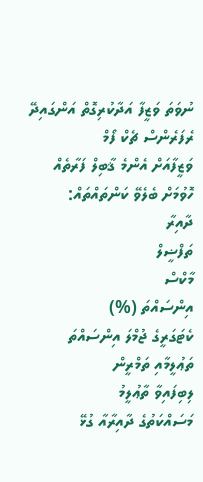ނުވަތަ ވަޒީފާ އަދާކުރިގޮތް އަންގައިދޭ ރެފަރެންސް ޗެކް ފޯމް
ވަޒީފާއަށް އެންމެ ޤާބިލް ފަރާތެއް ހޮވުމަށް ބެލެވޭ ކަންތައްތައް:
ދާއިރާ
ތަފްޟީލް
މާކްސް
އިންސައްތަ (%)
ކެޓަގަރީގެ ޖުމްލަ އިންސައްތަ
ތަޢުލީމާއި ތަމްރީން
ލިބިފައިވާ ތާޢުލީމު
މަސައްކަތުގެ ދާއިރާއާ ގުޅޭ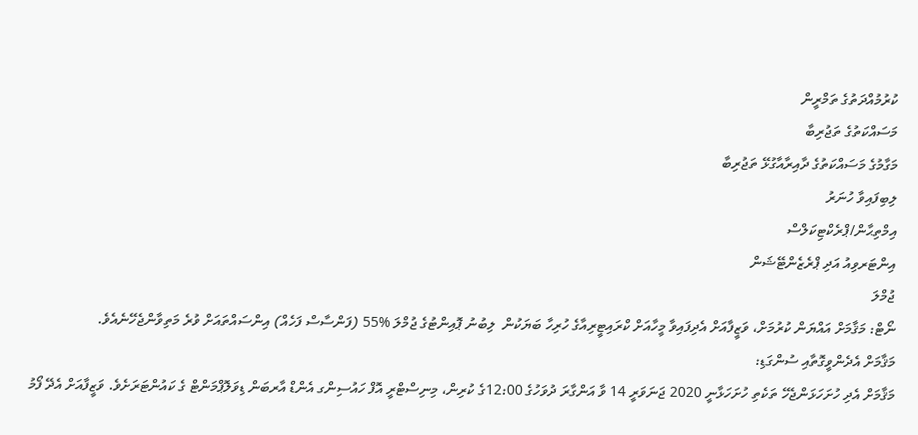ކުރުމުއްދަތުގެ ތަމްރީން
މަސައްކަތުގެ ތަޖުރިބާ
މަގާމުގެ މަސައްކަތުގެ ދާއިރާއާގުޅޭ ތަޖުރިބާ
ލިބިފައިވާ ހުނަރު
އިމްތިޙާން/ޕްރެކްޓިކަލްސް
އިންޓަރވިއު އަދި ޕްރެޒެންޓޭޝަން
ޖުމްލަ
ނޯޓް: މަޤާމަށް އައްޔަން ކުރުމަށް، ވަޒީފާއަށް އެދިފައިވާ މީހާއަށް ކްރައިޓީރިއާގެ ހުރިހާ ބަޔަކުން  ލިބުނު ޕޮއިންޓުގެ ޖުމްލަ %55 (ފަންސާސް ފަހެއް) އިންސައްތައަށް ވުރެ މަތިވާންޖެހޭނެއެވެ.
މަޤާމަށް އެދެންވީގޮތާއި ސުންގަޑި:
މަޤާމަށް އެދި ހުށަހަޅަންޖެހޭ ތަކެތި ހުށަހަޅާނީ 2020 ޖަނަވަރީ 14 ވާ އަންގާރަ ދުވަހުގެ 12:00ގެ ކުރިން، މިނިސްޓްރީ އޮފް ހައުސިންގ އެންޑް އާރބަން ޑިވަލޮޕްމަންޓް ގެ ކައުންޓަރަށެވެ. ވަޒީފާއަށް އެދޭ ފޯމު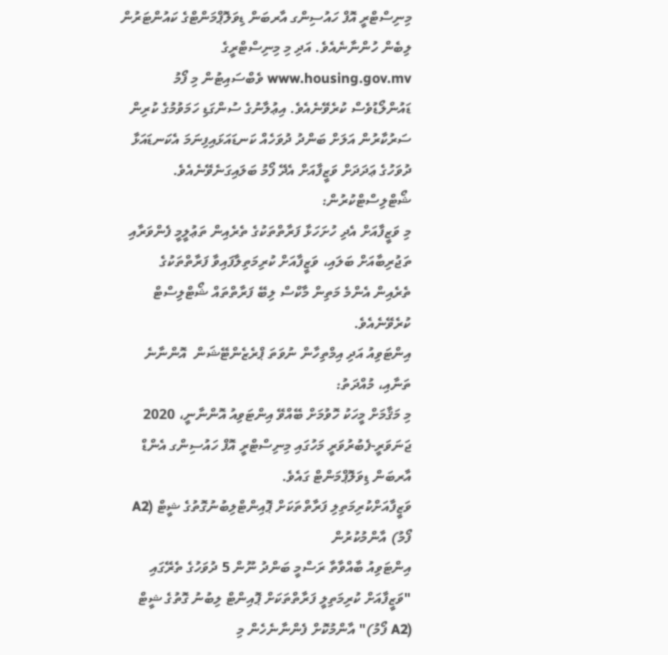މިނިސްޓްރީ އޮފް ހައުސިންގ އާރބަން ޑިވަލޮޕްމަންޓްގެ ކައުންޓަރުން ލިބެން ހުންނާނެއެވެ. އަދި މި މިނިސްޓްރީގެ www.housing.gov.mv ވެބްސައިޓުން މި ފޯމު ޑައުންލޯޑުވެސް ކުރެވޭނެއެވެ. އިޢުލާނުގެ ސުންގަޑި ހަމަވުމުގެ ކުރިން ސަރުކާރުން އަލަށް ބަންދު ދުވަހެއް ކަނޑައަޅައިފިނަމަ އެކަނޑައަޅާ ދުވަހުގެ ޢަދަދަށް ވަޒީފާއަށް އެދޭ ފޯމު ބަލައިގަނެވޭނެއެވެ.
ޝޯޓްލިސްޓްކުރުން:
މި ވަޒީފާއަށް އެދި ހުށަހަޅާ ފަރާތްތަކުގެ ތެރެއިން ތަޢުލީމީ ފެންވަރާއި ތަޖުރިބާއަށް ބަލައި، ވަޒީފާއަށް ކުރިމަތިލާފައިވާ ފަރާތްތަކުގެ ތެރެއިން އެންމެ މަތިން މާކްސް ލިބޭ ފަރާތްތައް ޝޯޓްލިސްޓް ކުރެވޭނެއެވެ.
އިންޓަވިއު އަދި އިމްތިހާން ނުވަތަ ޕްރެޒެންޓޭޝަން  އޮންނާނެ ތަނާއި، މުއްދަތު:
މި މަޤާމަށް މީހަކު ހޮވުމަށް ބޭއްވޭ އިންޓަވިއު އޮންނާނީ، 2020 ޖަނަވަރީ-ފެބުރުވަރީ މަހުގައި މިނިސްޓްރީ އޮފް ހައުސިންގ އެންޑް އާރބަން ޑިވަލޮޕްމަންޓް ގައެވެ.
ވަޒީފާއަށްކުރިމަތިލި ފަރާތްތަކަށް ޕޮއިންޓްލިބުނުގޮތުގެ ޝީޓް (A2 ފޯމު) އާންމުކުރުން
އިންޓަވިއު ބާއްވާތާ ރަސްމީ ބަންދު ނޫން 5 ދުވަހުގެ ތެރޭގައި "ވަޒީފާއަށް ކުރިމަތިލީ ފަރާތްތަކަށް ޕޮއިންޓް ލިބުނު ގޮތުގެ ޝީޓް (A2 ފޯމު)" އާންމުކޮށް ފެންނާނެހެން މި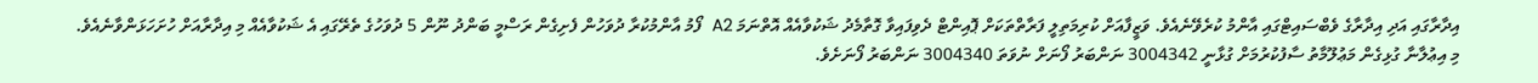އިދާރާގައި އަދި އިދާރާގެ ވެބްސައިޓްގައި އާންމު ކުރެވޭނެއެވެ. ވަޒީފާއަށް ކުރިމަތިލީ ފަރާތްތަކަށް ޕޮއިންޓް ދެވިފައިވާ ގޮތާމެދު ޝަކުވާއެއް އޮތްނަމަ A2  ފޯމު އާންމުކުރާ ދުވަހުން ފެށިގެން ރަސްމީ ބަންދު ނޫން 5 ދުވަހުގެ ތެރޭގައި އެ ޝަކުވާއެއް މި އިދާރާއަށް ހުށަހަޅަންވާނެއެވެ.
މި އިޢުލާނާ ގުޅިގެން މަޢުލޫމާތު ސާފުކުރުމަށް ގުޅާނީ 3004342 ނަންބަރު ފޯނަށް ނުވަތަ 3004340 ނަންބަރު ފޯނަށެވެ.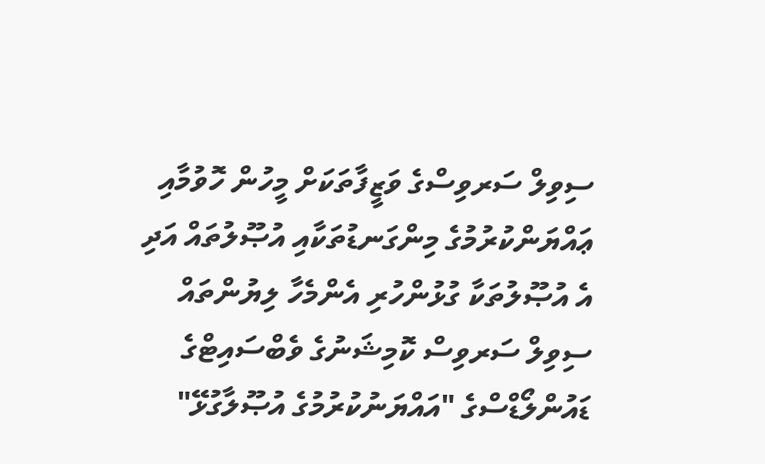ސިވިލް ސަރވިސްގެ ވަޒީފާތަކަށް މީހުން ހޮވުމާއި ޢައްޔަންކުރުމުގެ މިންގަނޑުތަކާއި އުޞޫލުތައް އަދި އެ އުޞޫލުތަކާ ގުޅުންހުރި އެންމެހާ ލިޔުންތައް ސިވިލް ސަރވިސް ކޮމިޝަނުގެ ވެބްސައިޓްގެ ޑައުންލޯޑްސްގެ "އައްޔަނުކުރުމުގެ އުޞޫލާގުޅޭ"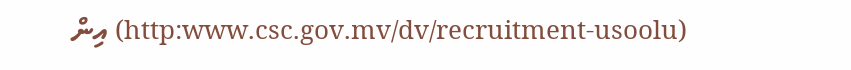(http:www.csc.gov.mv/dv/recruitment-usoolu) އިން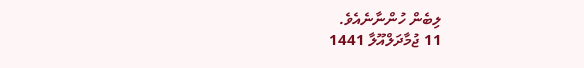ލިބެން ހުންނާނެއެވެ.
11 ޖުމާދަލްއޫލާ 1441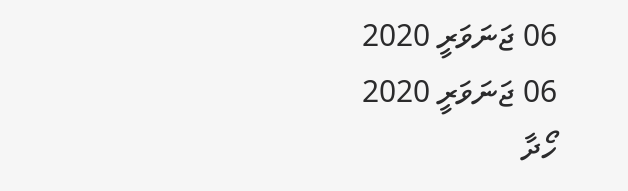06 ޖަނަވަރީ 2020
06 ޖަނަވަރީ 2020
ހޯދާ